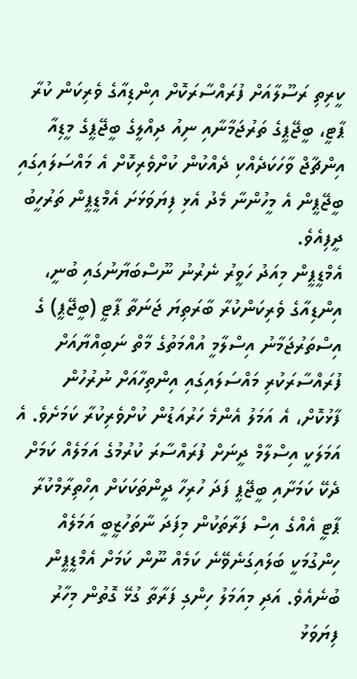ކީރިތި ރަސޫލާއަށް ފުރައްސާރަކޮށް އިންޑިއާގެ ވެރިކަން ކުރާ ޕާޓީ، ބީޖޭޕީގެ ތަރުޖަމާނާއި ނިއު ދިއްލީގެ ބީޖޭޕީގެ މީޑިއާ އިންޗާޖް ވާހަކަދެއްކި ދެއްކުން ކުށްވެރިކޮށް އެ މައްސަލައިގައި ބީޖޭޕީން އެ މީހުންނާ މެދު އެޅި ފިޔަވަޅަށަ އެމްޑީޕީން ތަރުހީބު ދީފިއެވެ.
އެމްޑީޕީން މިއަދު ހަވީރު ނެރުނު ނޫސްބަޔާނުގައި ބުނީ، އިންޑިއާގެ ވެރިކަންކުރާ ބާރަތިޔަ ޖަނަތާ ޕާޓީ (ބީޖޭޕީ) ގެ އިސްތަރުޖަމާނު އިސްލާމީ އުއްމަތުގެ މާތް ނަބިއްޔާއަށް ފުރައްސާރަކުރި މައްސަލައިގައި އިންތިހާއަށް ނުރުހުން ފާޅުކޮށް، އެ އަމަލު އެންމެ ހަރުއަޑުން ކުށްވެރިކުރާ ކަމަށެވެ. އެ އަމަލަކީ އިސްލާމް ދީނަށް ފުރައްސާރަ ކުރުމުގެ އަމަލެއް ކަމަށް ދެކޭ ކަމަށާއި ބީޖޭޕީ ފަދަ ހުރިހާ ދީންތަކަކަށް އިހްތިރާމްކުރާ ޕާޓީ އެއްގެ އިސް ފަރާތަކުން މިފަދަ ނާތަހުޒީބީ އަމަލެއް ހިންގުމަކީ ބަލައިގަނެވޭނެ ކަމެއް ނޫން ކަމަށް އެމްޑީޕީން ބުނެއެވެ. އަދި މިއަމަލު ހިންގި ފަރާތާ ގުޅޭ ގޮތުން މިހާރު ފިޔަވަޅު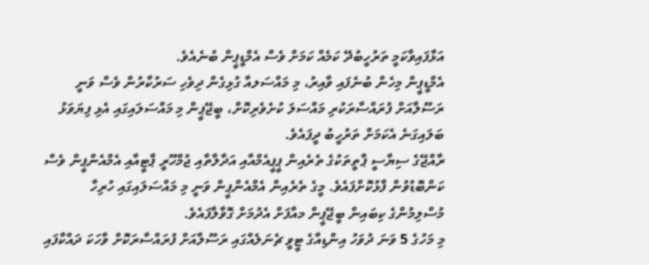އަޅާފައިވާކަމީ ތަރުހީބުދޭ ކަމެއް ކަމަށް ވެސް އެމްޑީޕީން ބުނެއެވެ.
އެމްޑީޕީން މިހެން ބުނެފައި ވާއިރު، މި މައްސަލއާ ގުޅިގެން ދިވެހި ސަރުކާރުން ވެސް ވަނީ ރަސޫލާއަށް ފުރައްސާރަކުރި މައްސަލަ ކުށެވެރިކޮށް، ބީޖޭޕީން މި މައްސަލައިގައި އެޅި ފިޔަވަޅު ބަލައިގަނެ އެކަމަށް ތަރުހީބު ދީފައެވެ.
ރާއްޖޭގެ ސިޔާސީ ޕާތީތަކުގެ ތެރެއިން ޕީޕީއެމްއާއި އަދާލާތާއި ޖުމްހޫރީ ޕާޓީއާއި އެމްއެންޕީން ވެސް ކަންބޮޑުވުން ފާޅުކޮށްފައެވެ. މީގެ ތެރެއިން އެމްއެންޕީން ވަނީ މި މައްސަލައިގައި ހުރިހާ މުސްލިމުންގެ ކިބައިން ބީޖޭޕީން މއާފަށް އެދުމަށް ގޮވާލާފައެވެ.
މި މަހުގެ 5 ވަނަ ދުވަހު އިންޑިއާގެ ޓީވީ ޗެނަލެއްގައި ރަސޫލާއަށް ފުރައްސާރަކޮށް ވާހަކަ ދައްކާފައި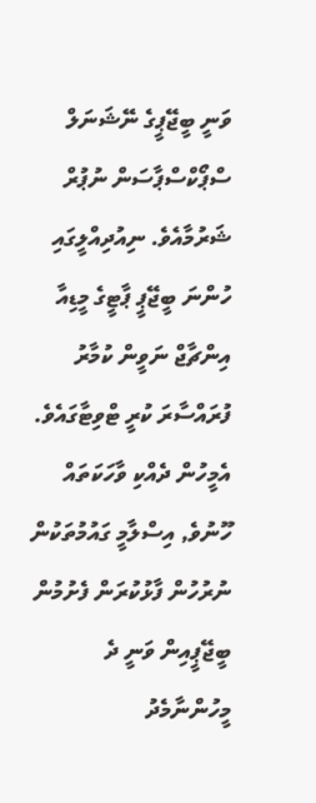ވަނީ ބީޖޭޕީގެ ނޭޝަނަލް ސްޕޯކްސްޕާސަން ނުޕުރް ޝަރުމާއެވެ. ނިއުދިއްލީގައި ހުންނަ ބީޖޭޕީ ޕާޓީގެ މީޑިއާ އިންޗާޖް ނަވީން ކުމާރު ފުރައްސާރަ ކުރީ ޓްވިޓާގައެވެ. އެމީހުން ދެއްކި ވާހަކަތައް ހޫނުވެ, އިސްލާމީ ގައުމުތަކުން ނުރުހުން ފާޅުކުރަން ފެށުމުން ބީޖޭޕީއިން ވަނީ ދެ މީހުންނާމެދު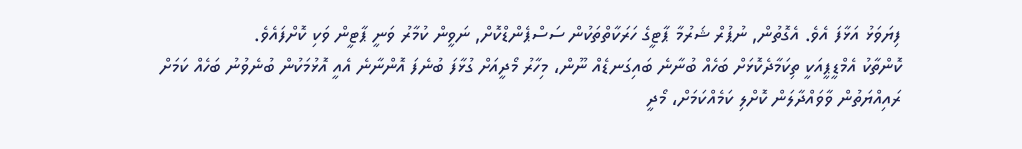ފިޔަވަޅު އަޅާފަ އެވެ. އެގޮތުން, ނުޕުރް ޝަރުމާ ޕާޓީގެ ހަރަކާތްތަކުން ސަސްޕެންޑްކޮށް, ނަވީން ކުމާރު ވަނީ ޕާޓީން ވަކި ކޮށްފައެވެ.
ކޮންތާކު އެމްޑީޕީއަކީ ތިކަމާދެކޮޅަށް ބަހެއް ބުނާނެ ބައިގަނޑެއް ނޫން، މިހާރު މޯދީއަށް ގުޅާފަ ބުނެފަ އޮންނާނެ އެއީ އޮޅުމަކުން ބުނެވުނު ބަހެއް ކަމަށް ރައިއްޔަތުން ވާވައްދާލަން ކޮށްލި ކަމެއްކަމަށް، މޯދީ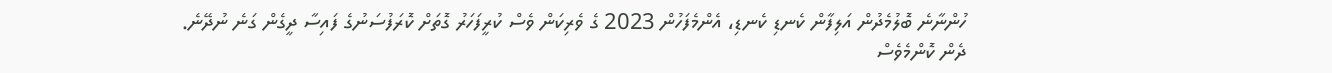ހުންނާނެ ބޮލުމެދުން އަލިފާން ކެނޑި ކެނޑި، އެންމެފަހުން 2023 ގެ ވެރިކަން ވެސް ކުރީފަހަރު ގޮތަށް ކޮރަފުސަނުގެ ފައިސާ ދީގެން ގަނެ ނުދޭނެ. ދެން ކޮންމެވެސް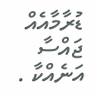ޑުރާމާއެއް ޖައްސާ އަނެއްކާ .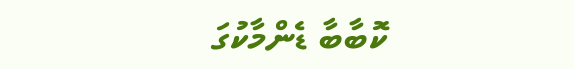ކޮބާބާ ޑެންމާކުގަ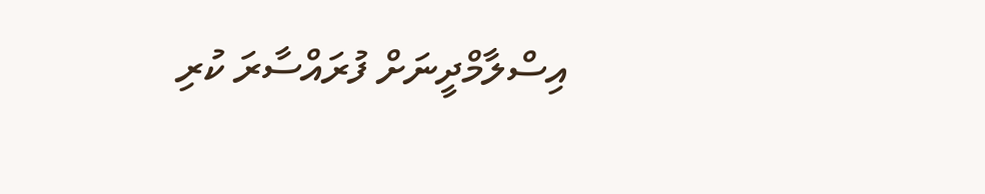އިސްލާމްދީނަށް ފުރައްސާރަ ކުރި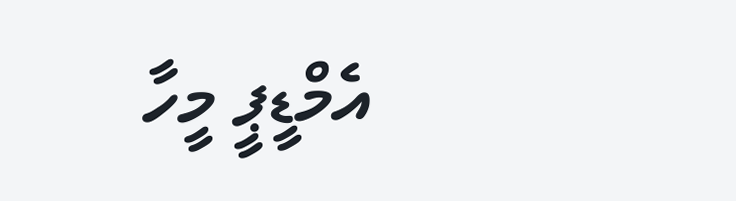އެމްޑީޕީ މީހާ